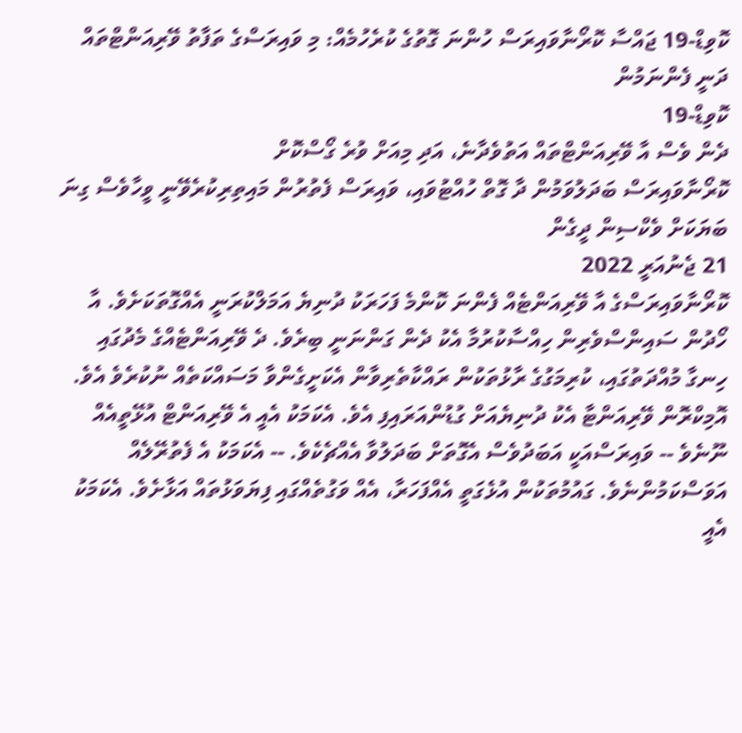ކޮވިޑް-19 ޖައްސާ ކޮރޯނާވައިރަސް ހުންނަ ގޮތުގެ ކުރެހުމެއް: މި ވައިރަސްގެ ތަފާތު ވޭރިއަންޓްތައް ދަނީ ފެންނަމުން
ކޮވިޑް-19
ދެން ވެސް އާ ވޭރިއަންޓްތައް އަތުވެދާނެ، އަދި މިއަށް ވުރެ ގޯސްކޮށް
ކޮރޯނާވައިރަސް ބަދަލުވަމުން ދާ ގޮތް ހުއްޓުވައި، ވައިރަސް ފެތުރުން މައިތިރިކުރެވޭނީ ވީހާވެސް ގިނަ ބަޔަކަށް ވެކްސިން ދީގެން
21 ޖެނުއަރީ 2022
ކޮރޯނާވައިރަސްގެ އާ ވޭރިއަންޓެއް ފެންނަ ކޮންމެ ފަހަރަކު ދުނިޔެ އަމަލްކުރަނީ އެއްގޮތަކަށެވެ. އާ ހޯދުން ސައިންސްވެރިން ހިއްސާކުރުމާ އެކު ދެން ގަންނަނީ ބިރެވެ. ދެ ވޭރިއަންޓެއްގެ މެދުގައި ހިނގާ މުއްދަތުގައި، ކުރިމަގުގެ ރާޅުތަކުން ރައްކާތެރިވާން އެކަށީގެންވާ މަސައްކަތެއް ނުކުރެވެ އެވެ.
އޮމިކްރޮން ވޭރިއަންޓާ އެކު ދުނިޔެއަށް ގުޑުންއަރައިފި އެވެ. އެކަމަކު އެއީ އެ ވޭރިއަންޓް އުޅޭތީއެއް ނޫނެވެ -- ވައިރަސްއަކީ އަބަދުވެސް އެގޮތަށް ބަދަލުވާ އެއްޗެކެވެ. -- އެކަމަކު އެ ފެތުރޭލެއް އަވަސްކަމުންނެވެ. ގައުމުތަކުން އުޅެގަތީ އެއްފަހަރާ، އެއް ވަގުތެއްގައި ފިޔަވަޅުތައް އަޅާށެވެ. އެކަމަކު އެއީ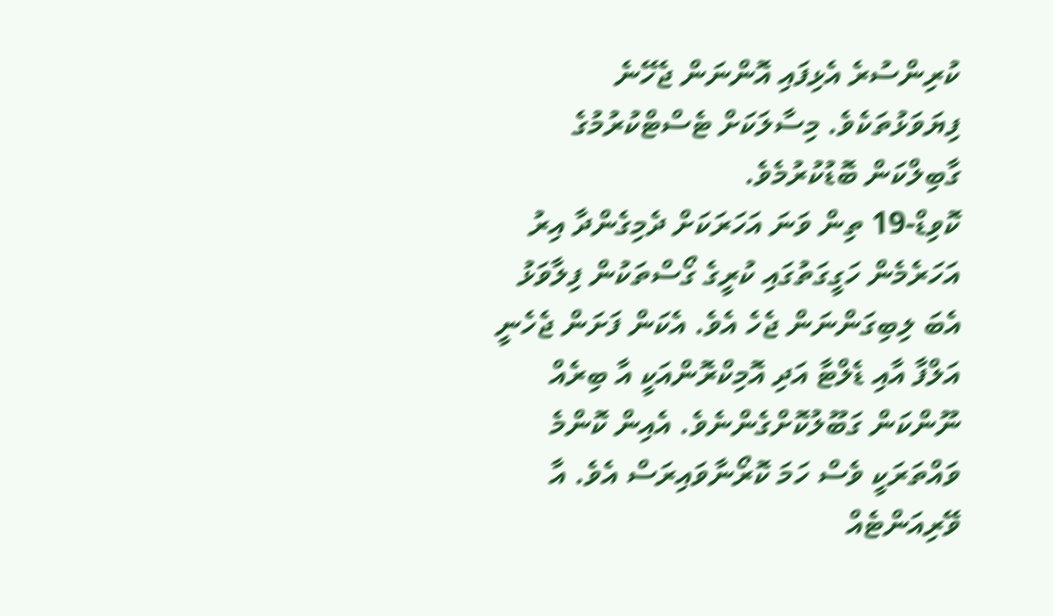ކުރިންސުރެ އެޅިފައި އޮންނަން ޖެހޭނެ ފިޔަވަޅުތަކެވެ. މިސާލަކަށް ޓެސްޓްކުރުމުގެ ގާބިލްކަން ބޮޑުކުރުމެވެ.
ކޮވިޑް-19 ތިން ވަނަ އަހަރަކަށް ދެމިގެންދާ އިރު އަހަރެމެން ހަގީގަތުގައި ކުރީގެ ގޯސްތަކުން ފިލާވަޅު އެބަ ލިބިގަންނަން ޖެހެ އެވެ. އެކަން ފަށަން ޖެހެނީ އަލްފާ އާއި ޑެލްޓާ އަދި އޮމިކްރޮންއަކީ އާ ބިރެއް ނޫންކަން ގަބޫލުކޮށްގެންނެވެ. އެއިން ކޮންމެ ވައްތަރަކީ ވެސް ހަމަ ކޮރޯނާވައިރަސް އެވެ. އާ ވޭރިއަންޓެއް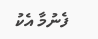ފެނުމާ އެކު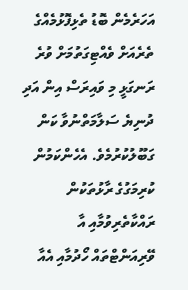އަހަރެމެން ބޮޑު ތެޅިފޮޅުމެއްގެ ތެރެއަށް ވެއްޓިގަތުމަށް ވުރެ ރަނގަޅީ މި ވައިރަސް އިން އަދި ދުނިޔެ ސަލާމަތްނުވާ ކަން ގަބޫލުކުރުމެވެ. އެހެންކަމުން ކުރިމަގުގެ ރާޅުތަކުން ރައްކާތެރިވުމާއި އާ ވޭރިއަންޓްތައް ހޯދުމާއި އެއާ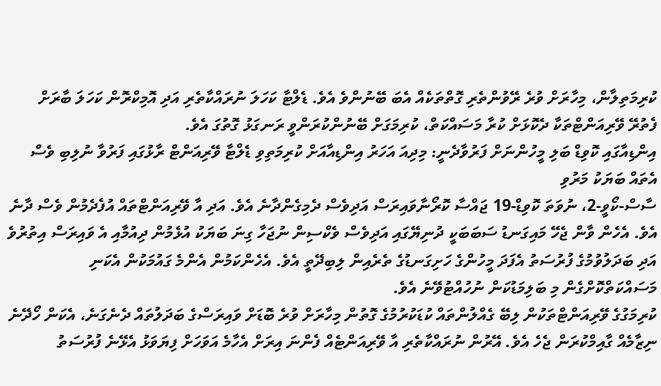ކުރިމަތިލާން، މިހާރަށް ވުރެ ރޭވުންތެރި ގޮތްތަކެއް އެބަ ބޭނުންވެ އެވެ. ޑެލްޓާ ކަހަލަ ނުރައްކާތެރި އަދި އޮމިކްރޮން ކަހަލަ ބާރަށް ފެތުރޭ ވޭރިއަންޓްތަކާ ދެކޮޅަށް ކުރާ މަސައްކަތް، ކުރިމަގަށް ބޭނުންކުރަންވީ ރަނގަޅު ގޮތުގަ އެވެ.
އިންޑިއާގައި ކޮވިޑް ބަލި މީހުންނަށް ފަރުވާދެނީ: މިދިއަ އަހަރު އިންޑިއާއަށް ކުރިމަތިވި ޑެލްޓާ ވޭރިއަންޓް ރާޅުގައި ފަރުވާ ނުލިބި ވެސް އެތައް ބަޔަކު މަރުވި
ސާސް-ކޯވީ-2، ނުވަތަ ކޮވިޑް-19 ޖައްސާ ކޮރޯނާވައިރަސް އަދިވެސް ދެމިގެންދާނެ އެވެ. އަދި އާ ވޭރިއަންޓްތައް އުފެދެމުން ވެސް ދާނެ އެވެ. އެހެން ވާން ޖެހޭ މައިގަނޑު ސަބަބަކީ ދުނިޔޭގައި އަދިވެސް ވެކްސިން ނުޖަހާ ގިނަ ބަޔަކު އުޅެމުން ދިއުމާއި އެ ވައިރަސް އިތުރުވެ އަދި ބަދަލުވުމުގެ ފުރުސަތު އެފަދަ މީހުންގެ ހަށިގަނޑުގެ ތެރެއިން ލިބިދޭތީ އެވެ. އެހެންކަމުން އެންމެ ގައުމަކުން އެކަނި މަސައްކަތްކޮށްގެން މި ބަލިމަޑުކަން ނުހުއްޓުވޭނެ އެވެ.
ކުރިމަގުގެ ވޭރިއަންޓްތަކުން ލިބޭ ގެއްލުންތައް ކުޑަކުރުމުގެ ގޮތުން މިހާރަށް ވުރެ ބޮޑަށް ވައިރަސްގެ ބަދަލުތައް ދެނެގަނެ، އެކަން ހޯދޭނެ ނިޒާމެއް ގާއިމްކުރަން ޖެހެ އެވެ. އޭރުން ނުރައްކާތެރި އާ ވޭރިއަންޓެއް ފެންނަ އިރަށް އެހާމެ އަވަހަށް ފިޔަވަޅު އެޅޭނެ ފުރުސަތު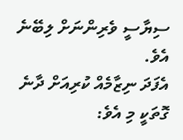ސިޔާސީ ވެރިންނަށް ލިބޭނެ އެވެ.
އެފަދަ ނިޒާމެއް ކުރިއަށް ދާނެ ގޮތަކީ މި އެވެ: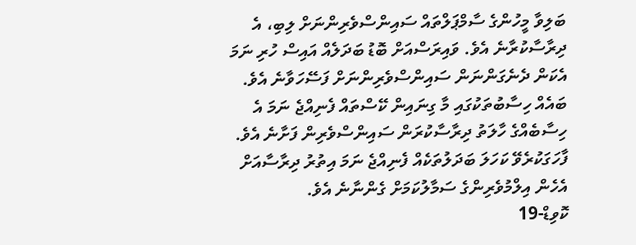ބަލިވާ މީހުންގެ ސާމްޕަލްތައް ސައިންސްވެރިންނަށް ލިބި، އެ ދިރާސާކުރާނެ އެވެ. ވައިރަސްއަށް ބޮޑު ބަދަލެއް އައިސް ހުރި ނަމަ އެކަން ދެނެގަންނަން ސައިންސްވެރިންނަށް ފަސޭހަވާނެ އެވެ. ބައެއް ހިސާބުތަކުގައި މާ ގިނައިން ކޭސްތައް ފެނިއްޖެ ނަމަ އެ ހިސާބެއްގެ ހާލަތު ދިރާސާކުރަން ސައިންސްވެރިން ފަށާނެ އެވެ. ފާހަގަކުރެވޭ ކަހަލަ ބަދަލުތަކެއް ފެނިއްޖެ ނަމަ އިތުރު ދިރާސާއަށް އެހެން އިލްމުވެރިންގެ ސަމާލުކަމަށް ގެންނާނެ އެވެ.
ކޮވިޑް-19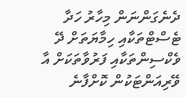ދެނެގަންނަން މިހާރު ހަދާ ޓެސްޓްތަކާއި ހިމާޔަތަށް ދޭ ވެކްސިންތަކާއި ފަރުވާތަކަށް އާ ވޭރިއަންޓަކުން ކޮށްފާނެ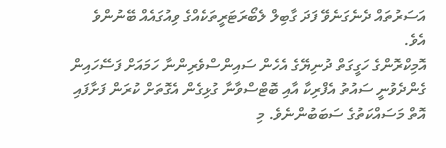އަސަރުތައް ދެނެގަނެވޭ ފަދަ ގާބިލް ލެބޯރަޓަރީތަކެއްގެ ވިއުގައެއް ބޭނުންވެ އެވެ.
އޮމިކްރޮންގެ ހަގީގަތް ދުނިޔޭގެ އެހެން ސައިންސްވެރިންނާ ހަމައަށް ފަސޭހައިން ގެންދެވުނީ ސައުތު އެފްރިކާ އާއި ބޮޓްސްވާނާ ގުޅިގެން އެގޮތަށް ކުރަން ފަށާފައި އޮތް މަސައްކަތުގެ ސަބަބުންނެވެ. މި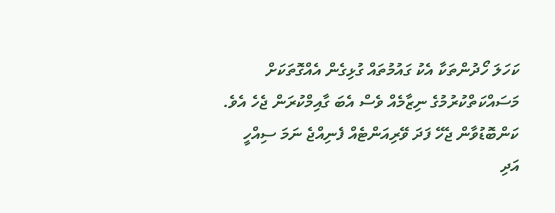ކަހަލަ ހޯދުންތަކާ އެކު ގައުމުތައް ގުޅިގެން އެއްގޮތަކަށް މަސައްކަތްކުރުމުގެ ނިޒާމެއް ވެސް އެބަ ގާއިމްކުރަން ޖެހެ އެވެ. ކަންބޮޑުވާން ޖެހޭ ފަދަ ވޭރިއަންޓެއް ފެނިއްޖެ ނަމަ ސިއްހީ އަދި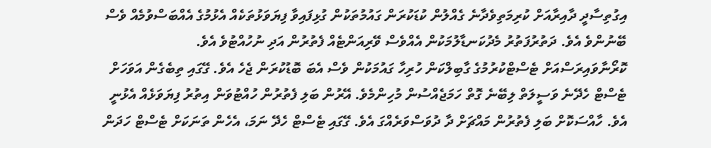އިގުތިސާދީ ދާއިރާއަށް ކުރިމަތިވެދާނެ ގެއްލުން ކުޑަކުރަން ގައުމުތަކުން ގުޅިފައިވާ ފިޔަވަޅުތަކެއް އެޅުމުގެ އެއްބަސްވުމެއް ވެސް ބޭނުންވެ އެވެ. ދަތުރުފަތުރު މެދުކަނޑާލުމަކުން އެއްވެސް ވޭރިއަންޓެއް ފެތުރުން އަދި ނުހުއްޓުވެ އެވެ.
ކޮރޯނާވައިރަސްއަށް ޓެސްޓްކުރުމުގެ ގާބިލްކަން ހުރިހާ ގައުމަކުން ވެސް އެބަ ބޮޑުކުރަން ޖެހެ އެވެ. ގޭގައި ތިބެގެން އަވަހަށް ޓެސްޓް ހެދޭނެ ވަސީލަތް ލިބޭނެ ގޮތް ހަމަޖެއްސުން މުހިންމެވެ. އޭރުން ބަލި ފެތުރުން ހުއްޓުވަން އިތުރު ފިޔަވަޅެއް އެޅުނީ އެވެ. ހާއްސަކޮށް ބަލި ފެތުރުން މައްޗަށް ދާ ދުވަސްވަރެއްގަ އެވެ. ގޭގައި ޓެސްޓް ހެދޭ ނަމަ، އެހެން ތަނަކަށް ޓެސްޓް ހަދަން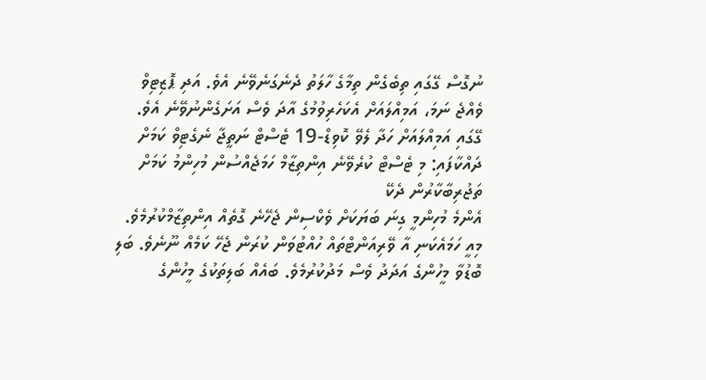ނުގޮސް ގޭގައި ތިބެގެން ތިމާގެ ހާލަތު ދެނެގަނެވޭނެ އެވެ. އަދި ޕޮޒިޓިވް ވެއްޖެ ނަމަ، އަމިއްލައަށް އެކަހެރިވުމުގެ އާދަ ވެސް އަށަގެންނުވޭނެ އެވެ.
ގޭގައި އަމިއްލައަށް ހަދާ ލެވޭ ކޮވިޑް-19 ޓެސްޓް ނަތީޖާ ނެގެޓިވް ކަމަށް ދައްކާފައި: މި ޓެސްޓް ކުރެވޭނެ އިންތިޒާމް ހަމަޖެއްސުން މުހިންމު ކަމަށް ތަޖުރިބާކާރުން ދެކޭ
އެންމެ މުހިންމީ ގިނަ ބަޔަކަށް ވެކްސިން ޖެހޭނެ ގޮތެއް އިންތިޒާމްކުރުމެވެ. މިއީ ހަމައެކަނި އާ ވޭރިއަންޓްތައް ހުއްޓުވަން ކުރަން ޖެހޭ ކަމެއް ނޫނެވެ. ބަލި ބޮޑުވާ މީހުންގެ އަދަދު ވެސް މަދުކުރުމެވެ. ބައެއް ބަލިތަކުގެ މީހުންގެ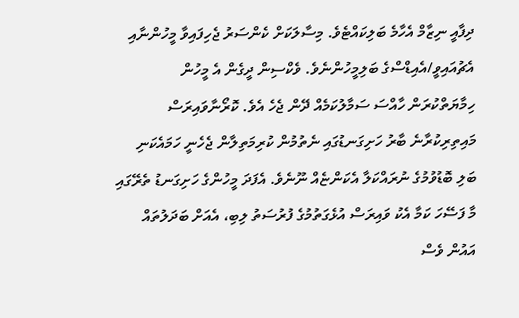ދިފާއީ ނިޒާމް އެހާމެ ބަލިކައްޓެވެ. މިސާލަކަށް ކެންސަރު ޖެހިފައިވާ މީހުންނާއި އެޗުއައިވީ/އެއިޑްސްގެ ބަލިމީހުންނެވެ. ވެކްސިން ދީގެން އެ މީހުން ހިމާޔަތްކުރަން ހާއްސަ ސަމާލުކަމެއް ދޭން ޖެހެ އެވެ. ކޮރޯނާވައިރަސް މައިތިރިކުރާނެ ބާރު ހަށިގަނޑުގައި ނެތުމުން ކުރިމަތިލާން ޖެހެނީ ހަމައެކަނި ބަލި ބޮޑުވުމުގެ ނުރައްކަލާ އެކަންޏެއް ނޫނެވެ. އެފަދަ މީހުންގެ ހަށިގަނޑު ތެރޭގައި މާ ފަސޭހަ ކަމާ އެކު ވައިރަސް އުޅެގަތުމުގެ ފުރުސަތު ލިބި، އެއަށް ބަދަލުތައް އައުން ވެސް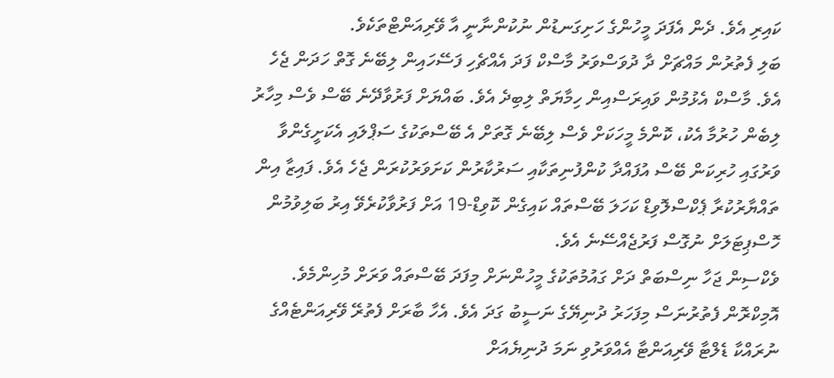ކައިރި އެވެ. ދެން އެފަދަ މީހުންގެ ހަށިގަނޑުން ނުކުންނާނީ އާ ވޭރިއަންޓްތަކެވެ.
ބަލި ފެތުރުން މައްޗަށް ދާ ދުވަސްވަރު މާސްކް ފަދަ އެއްޗެހި ފަސޭހައިން ލިބޭނެ ގޮތް ހަދަން ޖެހެ އެވެ. މާސްކް އެޅުމުން ވައިރަސްއިން ހިމާޔަތް ލިބިދެ އެވެ. ބައްޔަށް ފަރުވާދޭނެ ބޭސް ވެސް މިހާރު ލިބެން ހުރުމާ އެކު، ކޮންމެ މީހަކަށް ވެސް ލިބޭނެ ގޮތަށް އެ ބޭސްތަކުގެ ސަޕްލައި އެކަށީގެންވާ ވަރުގައި ހުރިކަން ބޭސް އުފައްދާ ކުންފުނިތަކާއި ސަރުކާރުން ކަށަވަރުކުރަން ޖެހެ އެވެ. ފައިޒާ އިން ތައްޔާރުކުރާ ޕެކްސްލޮވިޑް ކަހަލަ ބޭސްތައް ކައިގެން ކޮވިޑް-19 އަށް ފަރުވާކުރެވޭ އިރު ބަލިވުމުން ހޮސްޕިޓަލަށް ނުގޮސް ފަރުޖެއްސޭނެ އެވެ.
ވެކްސިން ޖަހާ ނިސްބަތް ދަށް ގައުމުތަކުގެ މީހުންނަށް މިފަދަ ބޭސްތައް ވަރަށް މުހިންމެވެ.
އޮމިކްރޮން ފެތުރުނަސް މިފަހަރު ދުނިޔޭގެ ނަސީބު ގަދަ އެވެ. އެހާ ބާރަށް ފެތުރޭ ވޭރިއަންޓެއްގެ ނުރައްކާ ޑެލްޓާ ވޭރިއަންޓާ އެއްވަރުވި ނަމަ ދުނިޔެއަށް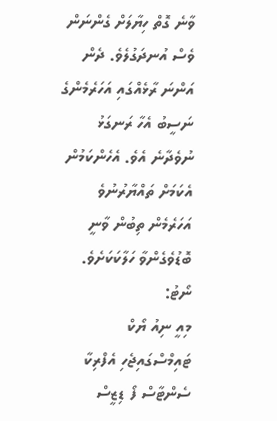ވާނެ ގޮތް ހިޔާލަށް ގެންނަން ވެސް އުނދަގުލެވެ. ދެން އަންނަ ރާޅެއްގައި އަހަރެމެންގެ ނަސީބު އެހާ ރަނގަޅު ނުވެދާނެ އެވެ. އެހެންކަމުން އެކަމަށް ތައްޔާރުނުވެ އަހަރެމެން ތިބުން ވާނީ ބޮޑުވެގެންވާ ހަލާކަކަށެވެ.
ނޯޓު:
މިއީ ނިއު ޔޯކް ޓައިމްސްގައިޖެހި އެފްރިކާ ސެންޓާސް ފޯ ޑިޒީސް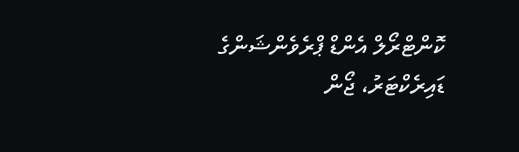ކޮންޓްރޯލް އެންޑް ޕްރެވެންޝަންގެ ޑައިރެކްޓަރު، ޖޯން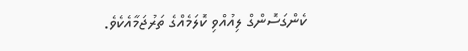ކެންގަސޮންގް ލިއުއްވި ކޮލަމެއްގެ ތަރުޖަމާއެކެވެ.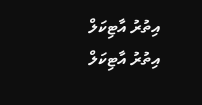އިތުރު އާޓިކަލް
އިތުރު އާޓިކަލް